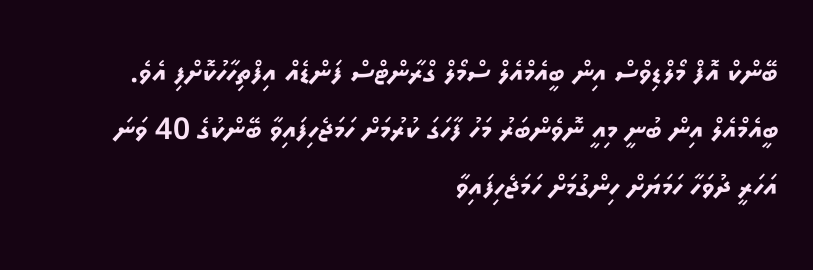ބޭންކް އޮފް މޯލްޑިވްސް އިން ބީއެމްއެލް ސްމޯލް ގްރާންޓްސް ފަންޑެއް އިފްތިހާހުކޮށްފި އެވެ.
ބީއެމްއެލް އިން ބުނީ މިއީ ނޮވެންބަރު މަހު ފާހަގަ ކުރުމަށް ހަމަޖެހިފައިވާ ބޭންކުގެ 40 ވަނަ އަހަރީ ދުވަހާ ހަމަޔަށް ހިންގުމަށް ހަމަޖެހިފައިވާ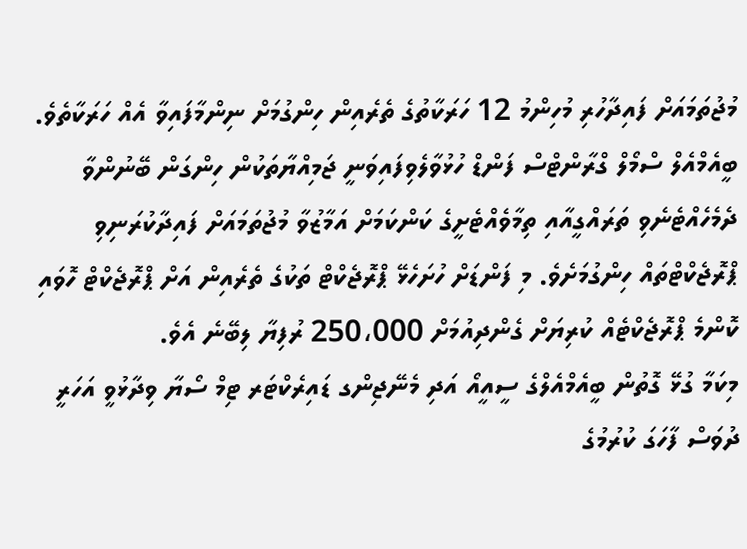މުޖުތަމައަށް ފައިދާހުރި މުހިންމު 12 ހަރަކާތުގެ ތެރެއިން ހިންގުމަށް ނިންމާފައިވާ އެއް ހަރަކާތެވެ.
ބީއެމްއެލް ސްމޯލް ގްރާންޓްސް ފަންޑް ހުޅުވާލެވިފައިވަނީ ޖަމިއްޔާތަކުން ހިންގަން ބޭނުންވާ ދެމެހެއްޓެނެވި ތަރައްގީއާއި ތިމާވެއްޓެށީގެ ކަންކަމަށް އަމާޒުވާ މުޖުތަމައަށް ފައިދާކުރަނިވި ޕްރޮޖެކްޓްތައް ހިންގުމަށެވެ. މި ފަންޑަށް ހުށަހެޅޭ ޕްރޮޖެކްޓް ތަކުގެ ތެރެއިން އަށް ޕްރޮޖެކްޓް ހޮވައި ކޮންމެ ޕްރޮޖެކްޓެއް ކުރިޔަށް ގެންދިއުމަށް 250،000 ރުފިޔާ ލިބޭނެ އެވެ.
މިކަމާ ގުޅޭ ގޮތުން ބީއެމްއެލްގެ ސީއީއޯ އަދި މެނޭޖިންގ ޑައިރެކްޓަރ ޓިމް ސޯޔާ ވިދާޅުވީ އަހަރީ ދުވަސް ފާހަގަ ކުރުމުގެ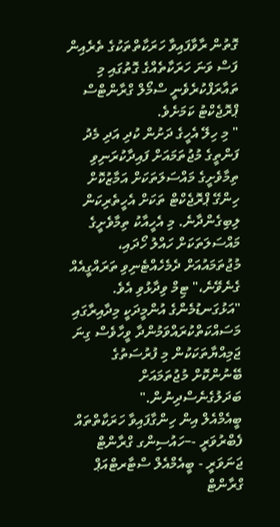ގޮތުން ރާވާފައިވާ ހަރަކާތްތަކުގެ ތެރެއިން ފަސް ވަނަ ހަރަކާތެއްގެ ގޮތުގައި މި ތައާރަފްކުރެވެނީ ސްމޯލް ގްރާންޓްސް ޕްރޮޖެކްޓު ކަމަށެވެ.
" މި ހިލޭ އެހީގެ ދަށުން ކުދި އަދި މެދު ފަންތީގެ މުޖުތަމައަށް ފައިދާކުރަނިވި ތިމާވެށީގެ މައްސަލަތަކަށް އަމާޒުކޮށް ހިންގޭ ޕްރޮޖެކްޓް ތަކަށް އެހީތެރިކަން ލިބިގެންދާނެ. މި އެހީއާކު ތިމާވެށީގެ މައްސަލަތަކަށް ހައްލު ހޯދައި، މުޖުތަމައުއަށް ދެމެހެއްޓެނިވި ތަރައްގީއެއް ގެނެވޭނެ،" ޓިމް ވިދާޅުވި އެވެ. "އަޅުގަނޑުމެންގެ އުންމީދަކީ މިދާއިރާގައި މަސައްކަތްކުރައްވަމުންދާ ވީހާވެސް ގިނަ ޖަމިއްޔާތަކަކުން މި ފުރުސަތުގެ ބޭނުންކޮށް މުޖުތަމައަށް ބަދަލުގެނެސްދިނުން."
ބީއެމްއެލް އިން ހިންގާފައިވާ ހަރަކާތްތައް
ފެބްރުވަރީ -–ހައުސިންގ ގްރާންޓް
ޖަނަވަރީ - ބީއެމްއެލް ސްޓާރޓްއަޕް ގްރާންޓް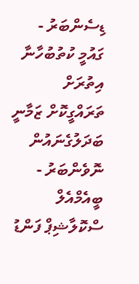ޑިސެންބަރު - ގައުމީ ކުތުބުހާނާ އިތުރަށް ތަރައްގީކޮށް ޒަމާނީ ބަދަލުގެނައުން
ނޮވެންބަރު - ބީއެމްއެލް ސްކޮލާޝިޕް ފަންޑު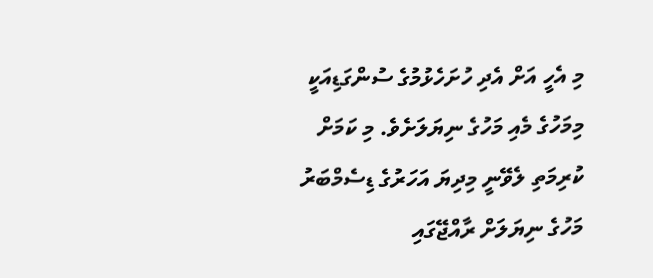މި އެހީ އަށް އެދި ހުށަހެޅުމުގެ ސުންގަޑިއަކީ މިމަހުގެ މެއި މަހުގެ ނިޔަލަށެވެ. މި ކަމަށް ކުރިމަތި ލެވޭނީ މިދިޔަ އަހަރުގެ ޑިސެމްބަރު މަހުގެ ނިޔަލަށް ރާއްޖޭގައި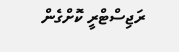ރަޖިސްޓްރީ ކޮށްގެން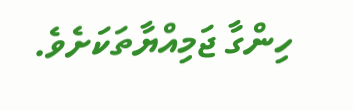ހިންގާ ޖަމިއްޔާތަކަށެވެ.